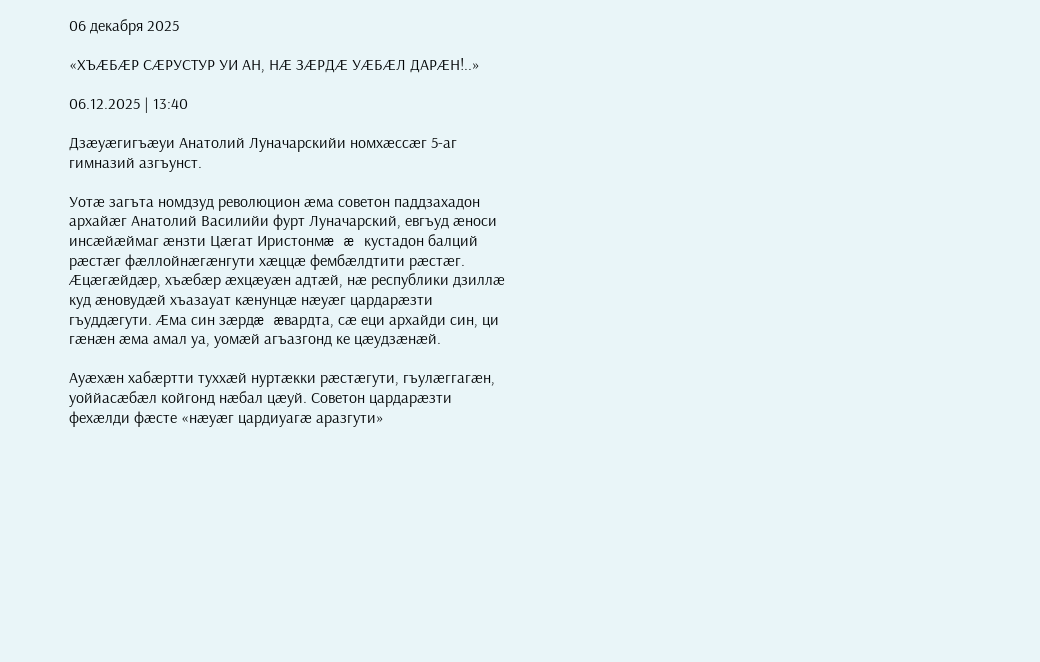06 декабря 2025

«ХЪÆБÆР СÆРУСТУР УИ АН, НÆ ЗÆРДÆ УÆБÆЛ ДАРÆН!..»

06.12.2025 | 13:40

Дзæуæгигъæуи Анатолий Луначарскийи номхæссæг 5-аг гимназий азгъунст.

Уотæ загъта номдзуд революцион æма советон паддзахадон архайæг Анатолий Василийи фурт Луначарский, евгъуд æноси инсæйæймаг æнзти Цæгат Иристонмæ æ кустадон балций рæстæг фæллойнæгæнгути хæццæ фембæлдтити рæстæг. Æцæгæйдæр, хъæбæр æхцæуæн адтæй, нæ республики дзиллæ куд æновудæй хъазауат кæнунцæ нæуæг цардарæзти гъуддæгути. Æма син зæрдæ æвардта, сæ еци архайди син, ци гæнæн æма амал уа, уомæй агъазгонд ке цæудзæнæй.

Ауæхæн хабæртти туххæй нуртæкки рæстæгути, гъулæггагæн, уоййасæбæл койгонд нæбал цæуй. Советон цардарæзти фехæлди фæсте «нæуæг цардиуагæ аразгути»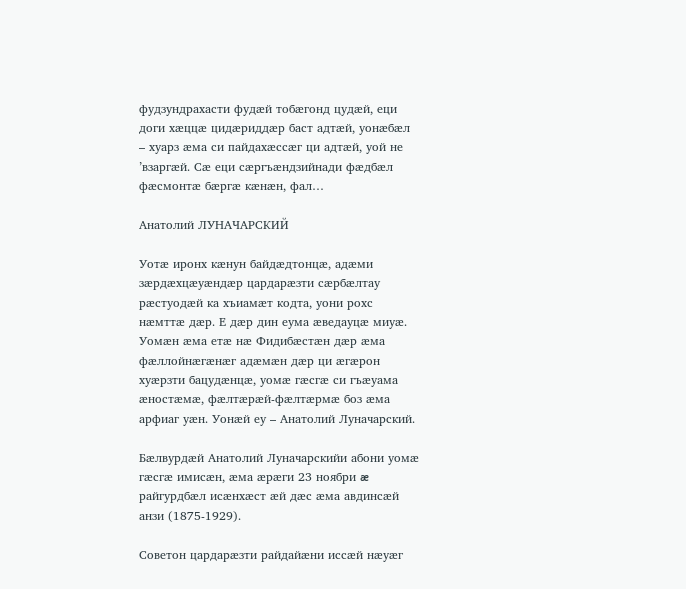фудзундрахасти фудæй тобæгонд цудæй, еци доги хæццæ цидæриддæр баст адтæй, уонæбæл – хуарз æма си пайдахæссæг ци адтæй, уой не ’взаргæй. Сæ еци сæргъæндзийнади фæдбæл фæсмонтæ бæргæ кæнæн, фал…

Анатолий ЛУНАЧАРСКИЙ

Уотæ иронх кæнун байдæдтонцæ, адæми зæрдæхцæуæндæр цардарæзти сæрбæлтау рæстуодæй ка хъиамæт кодта, уони рохс нæмттæ дæр. Е дæр дин еума æведауцæ миуæ. Уомæн æма етæ нæ Фидибæстæн дæр æма фæллойнæгæнæг адæмæн дæр ци æгæрон хуæрзти бацудæнцæ, уомæ гæсгæ си гъæуама æностæмæ, фæлтæрæй-фæлтæрмæ боз æма арфиаг уæн. Уонæй еу – Анатолий Луначарский.

Бæлвурдæй Анатолий Луначарскийи абони уомæ гæсгæ имисæн, æма æрæги 23 ноябри æ райгурдбæл исæнхæст æй дæс æма авдинсæй анзи (1875-1929).

Советон цардарæзти райдайæни иссæй нæуæг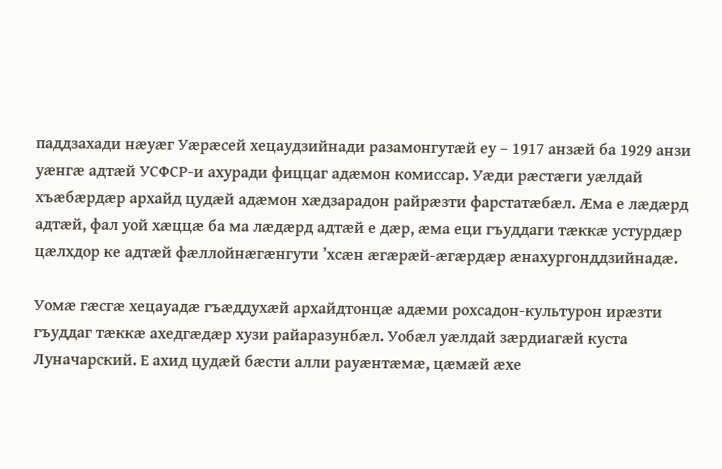паддзахади нæуæг Уæрæсей хецаудзийнади разамонгутæй еу – 1917 анзæй ба 1929 анзи уæнгæ адтæй УСФСР-и ахуради фиццаг адæмон комиссар. Уæди рæстæги уæлдай хъæбæрдæр архайд цудæй адæмон хæдзарадон райрæзти фарстатæбæл. Æма е лæдæрд адтæй, фал уой хæццæ ба ма лæдæрд адтæй е дæр, æма еци гъуддаги тæккæ устурдæр цæлхдор ке адтæй фæллойнæгæнгути ’хсæн æгæрæй-æгæрдæр æнахургонддзийнадæ.

Уомæ гæсгæ хецауадæ гъæддухæй архайдтонцæ адæми рохсадон-культурон ирæзти гъуддаг тæккæ ахедгæдæр хузи райаразунбæл. Уобæл уæлдай зæрдиагæй куста Луначарский. Е ахид цудæй бæсти алли рауæнтæмæ, цæмæй æхе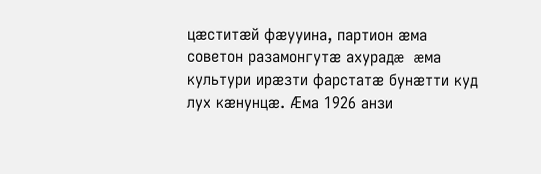цæститæй фæууина, партион æма советон разамонгутæ ахурадæ æма культури ирæзти фарстатæ бунæтти куд лух кæнунцæ. Æма 1926 анзи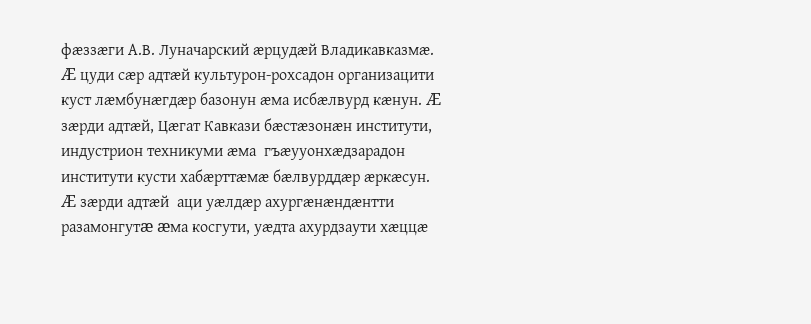фæззæги А.В. Луначарский æрцудæй Владикавказмæ. Æ цуди сæр адтæй культурон-рохсадон организацити куст лæмбунæгдæр базонун æма исбæлвурд кæнун. Æ зæрди адтæй, Цæгат Кавкази бæстæзонæн институти, индустрион техникуми æма  гъæууонхæдзарадон институти кусти хабæрттæмæ бæлвурддæр æркæсун. Æ зæрди адтæй  аци уæлдæр ахургæнæндæнтти разамонгутæ æма косгути, уæдта ахурдзаути хæццæ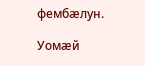фембæлун.

Уомæй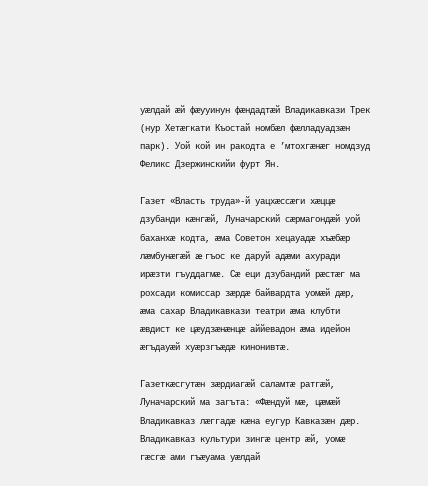уæлдай æй фæууинун фæндадтæй Владикавкази Трек (нур Хетæгкати Къостай номбæл фæлладуадзæн парк). Уой кой ин ракодта е ’мтохгæнæг номдзуд Феликс Дзержинскийи фурт Ян.

Газет «Власть труда»-й уацхæссæги хæццæ дзубанди кæнгæй, Луначарский сæрмагондæй уой баханхæ кодта, æма Советон хецауадæ хъæбæр лæмбунæгæй æ гъос ке даруй адæми ахуради ирæзти гъуддагмæ. Сæ еци дзубандий рæстæг ма рохсади комиссар зæрдæ байвардта уомæй дæр, æма сахар Владикавкази театри æма клубти æвдист ке цæудзæнæнцæ аййевадон æма идейон æгъдауæй хуæрзгъæдæ кинонивтæ.

Газеткæсгутæн зæрдиагæй саламтæ ратгæй, Луначарский ма загъта: «Фæндуй мæ, цæмæй Владикавказ лæггадæ кæна еугур Кавказæн дæр. Владикавказ культури зингæ центр æй, уомæ гæсгæ ами гъæуама уæлдай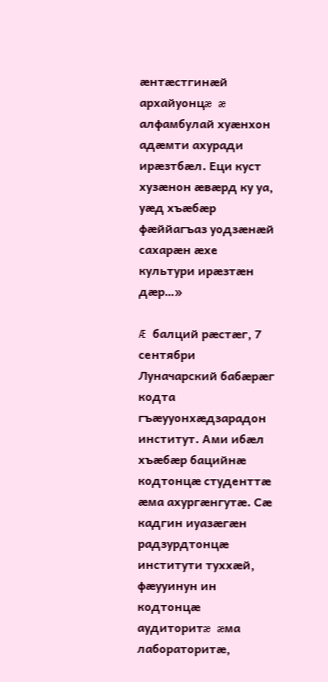æнтæстгинæй архайуонцæ æ алфамбулай хуæнхон адæмти ахуради ирæзтбæл. Еци куст хузæнон æвæрд ку уа, уæд хъæбæр фæййагъаз уодзæнæй сахарæн æхе культури ирæзтæн дæр…»

Æ балций рæстæг, 7 сентябри Луначарский бабæрæг кодта  гъæууонхæдзарадон институт. Ами ибæл хъæбæр бацийнæ кодтонцæ студенттæ æма ахургæнгутæ. Сæ кадгин иуазæгæн радзурдтонцæ институти туххæй, фæууинун ин кодтонцæ аудиторитæ æма лабораторитæ,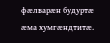фæлварæн будуртæ æма хумгæндтитæ.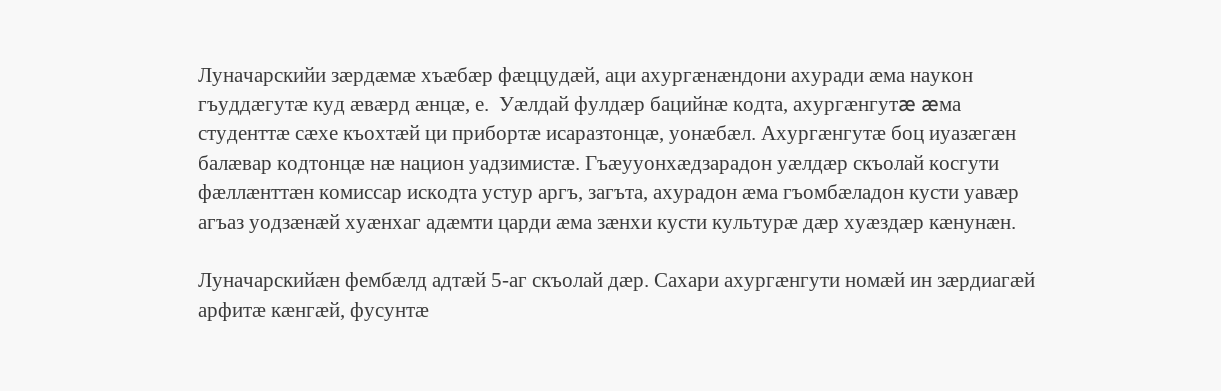Луначарскийи зæрдæмæ хъæбæр фæццудæй, аци ахургæнæндони ахуради æма наукон гъуддæгутæ куд æвæрд æнцæ, е.  Уæлдай фулдæр бацийнæ кодта, ахургæнгутæ æма студенттæ сæхе къохтæй ци прибортæ исаразтонцæ, уонæбæл. Ахургæнгутæ боц иуазæгæн балæвар кодтонцæ нæ национ уадзимистæ. Гъæууонхæдзарадон уæлдæр скъолай косгути фæллæнттæн комиссар искодта устур аргъ, загъта, ахурадон æма гъомбæладон кусти уавæр агъаз уодзæнæй хуæнхаг адæмти царди æма зæнхи кусти культурæ дæр хуæздæр кæнунæн.

Луначарскийæн фембæлд адтæй 5-аг скъолай дæр. Сахари ахургæнгути номæй ин зæрдиагæй арфитæ кæнгæй, фусунтæ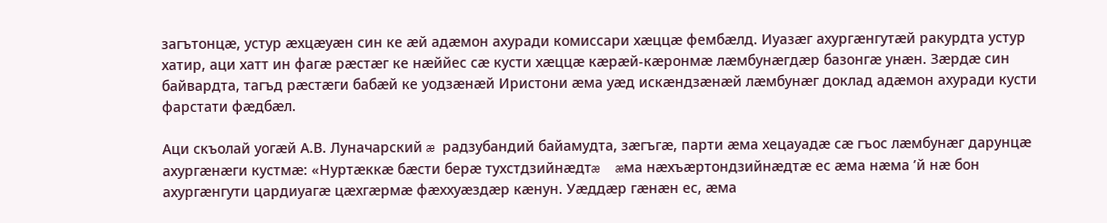загътонцæ, устур æхцæуæн син ке æй адæмон ахуради комиссари хæццæ фембæлд. Иуазæг ахургæнгутæй ракурдта устур хатир, аци хатт ин фагæ рæстæг ке нæййес сæ кусти хæццæ кæрæй-кæронмæ лæмбунæгдæр базонгæ унæн. Зæрдæ син байвардта, тагъд рæстæги бабæй ке уодзæнæй Иристони æма уæд искæндзæнæй лæмбунæг доклад адæмон ахуради кусти фарстати фæдбæл.

Аци скъолай уогæй А.В. Луначарский æ радзубандий байамудта, зæгъгæ, парти æма хецауадæ сæ гъос лæмбунæг дарунцæ ахургæнæги кустмæ: «Нуртæккæ бæсти берæ тухстдзийнæдтæ  æма нæхъæртондзийнæдтæ ес æма нæма ’й нæ бон ахургæнгути цардиуагæ цæхгæрмæ фæххуæздæр кæнун. Уæддæр гæнæн ес, æма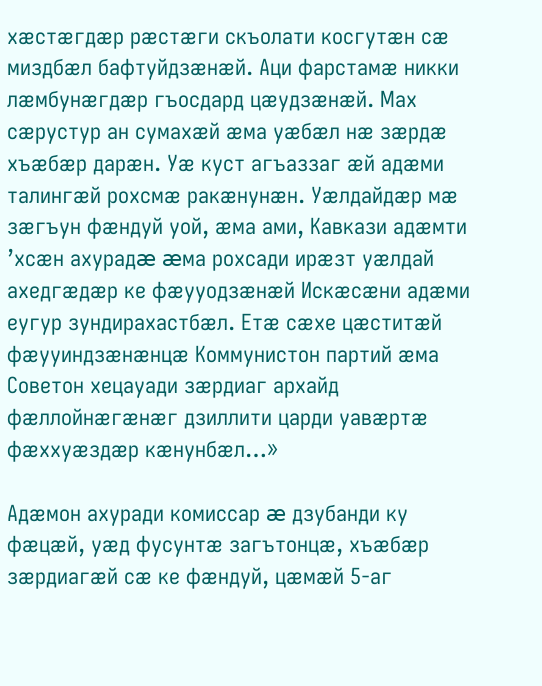хæстæгдæр рæстæги скъолати косгутæн сæ миздбæл бафтуйдзæнæй. Аци фарстамæ никки лæмбунæгдæр гъосдард цæудзæнæй. Мах сæрустур ан сумахæй æма уæбæл нæ зæрдæ хъæбæр дарæн. Уæ куст агъаззаг æй адæми талингæй рохсмæ ракæнунæн. Уæлдайдæр мæ зæгъун фæндуй уой, æма ами, Кавкази адæмти ’хсæн ахурадæ æма рохсади ирæзт уæлдай ахедгæдæр ке фæууодзæнæй Искæсæни адæми еугур зундирахастбæл. Етæ сæхе цæститæй фæууиндзæнæнцæ Коммунистон партий æма Советон хецауади зæрдиаг архайд фæллойнæгæнæг дзиллити царди уавæртæ фæххуæздæр кæнунбæл…»

Адæмон ахуради комиссар æ дзубанди ку фæцæй, уæд фусунтæ загътонцæ, хъæбæр зæрдиагæй сæ ке фæндуй, цæмæй 5-аг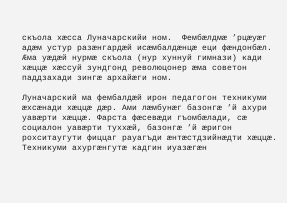скъола хæсса Луначарскийи ном.  Фембæлдмæ ’рцæуæг адæм устур разæнгардæй исæмбалдæнцæ еци фæндонбæл. Æма уæдæй нурмæ скъола (нур хуннуй гимнази) кади хæццæ хæссуй зундгонд революцонер æма советон паддзахади зингæ архайæги ном.

Луначарский ма фембалдæй ирон педагогон техникуми æхсæнади хæццæ дæр. Ами лæмбунæг базонгæ ’й ахури уавæрти хæццæ. Фарста фæсевæди гъомбæлади, сæ социалон уавæрти туххæй, базонгæ ’й æригон рохситаугути фиццаг рауагъди æнтæстдзийнæдти хæццæ.  Техникуми ахургæнгутæ кадгин иуазæгæн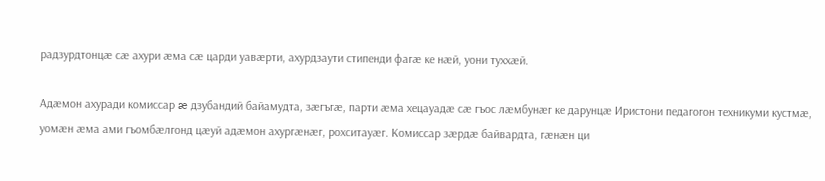радзурдтонцæ сæ ахури æма сæ царди уавæрти, ахурдзаути стипенди фагæ ке нæй, уони туххæй.

Адæмон ахуради комиссар æ дзубандий байамудта, зæгъгæ, парти æма хецауадæ сæ гъос лæмбунæг ке дарунцæ Иристони педагогон техникуми кустмæ, уомæн æма ами гъомбæлгонд цæуй адæмон ахургæнæг, рохситауæг. Комиссар зæрдæ байвардта, гæнæн ци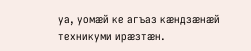уа, уомæй ке агъаз кæндзæнæй техникуми ирæзтæн.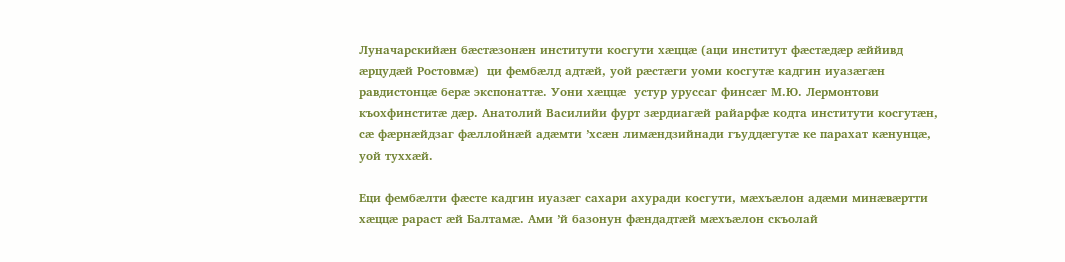Луначарскийæн бæстæзонæн институти косгути хæццæ (аци институт фæстæдæр æййивд æрцудæй Ростовмæ)  ци фембæлд адтæй, уой рæстæги уоми косгутæ кадгин иуазæгæн равдистонцæ берæ экспонаттæ. Уони хæццæ  устур уруссаг финсæг М.Ю. Лермонтови къохфинститæ дæр. Анатолий Василийи фурт зæрдиагæй райарфæ кодта институти косгутæн, сæ фæрнæйдзаг фæллойнæй адæмти ’хсæн лимæндзийнади гъуддæгутæ ке парахат кæнунцæ, уой туххæй.

Еци фембæлти фæсте кадгин иуазæг сахари ахуради косгути, мæхъæлон адæми минæвæртти хæццæ рараст æй Балтамæ. Ами ’й базонун фæндадтæй мæхъæлон скъолай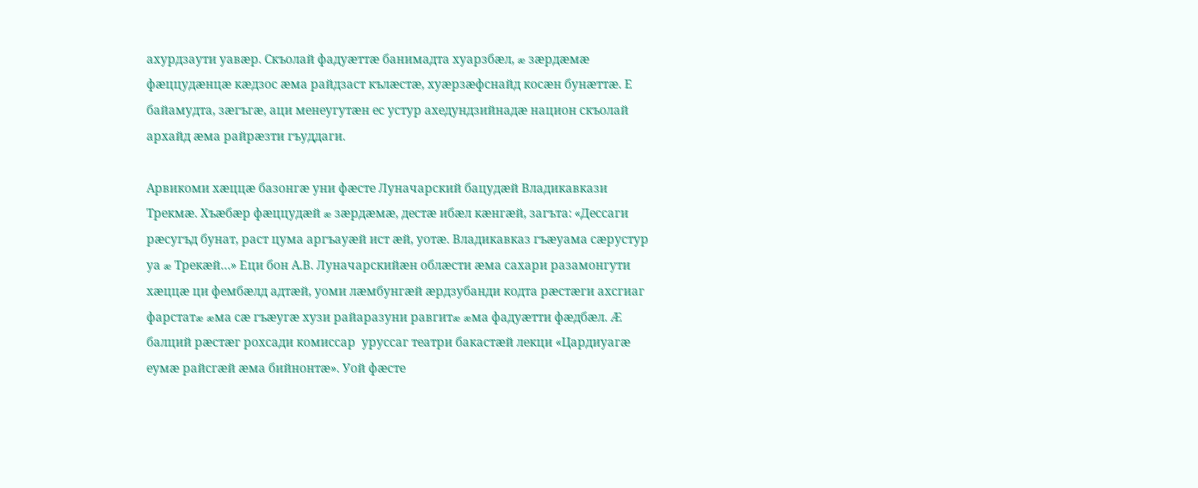ахурдзаути уавæр. Скъолай фадуæттæ банимадта хуарзбæл, æ зæрдæмæ фæццудæнцæ кæдзос æма райдзаст кълæстæ, хуæрзæфснайд косæн бунæттæ. Е байамудта, зæгъгæ, аци менеугутæн ес устур ахедундзийнадæ национ скъолай архайд æма райрæзти гъуддаги.

Арвикоми хæццæ базонгæ уни фæсте Луначарский бацудæй Владикавкази Трекмæ. Хъæбæр фæццудæй æ зæрдæмæ, дестæ ибæл кæнгæй, загъта: «Дессаги рæсугъд бунат, раст цума аргъауæй ист æй, уотæ. Владикавказ гъæуама сæрустур уа æ Трекæй…» Еци бон А.В. Луначарскийæн облæсти æма сахари разамонгути хæццæ ци фембæлд адтæй, уоми лæмбунгæй æрдзубанди кодта рæстæги ахсгиаг фарстатæ æма сæ гъæугæ хузи райаразуни равгитæ æма фадуæтти фæдбæл. Æ балций рæстæг рохсади комиссар  уруссаг театри бакастæй лекци «Цардиуагæ еумæ райсгæй æма бийнонтæ». Уой фæсте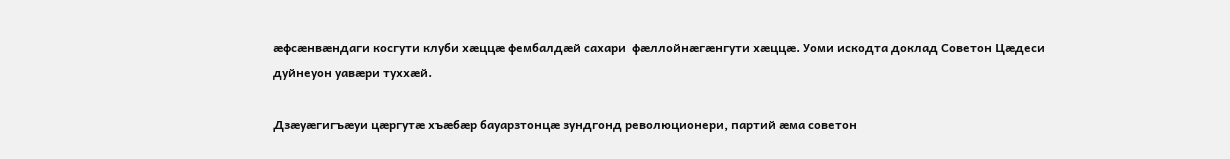æфсæнвæндаги косгути клуби хæццæ фембалдæй сахари  фæллойнæгæнгути хæццæ. Уоми искодта доклад Советон Цæдеси дуйнеуон уавæри туххæй.

Дзæуæгигъæуи цæргутæ хъæбæр бауарзтонцæ зундгонд революционери, партий æма советон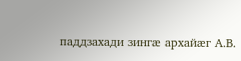паддзахади зингæ архайæг А.В.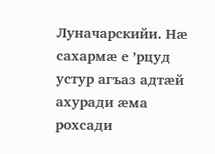Луначарскийи. Нæ сахармæ е ’рцуд устур агъаз адтæй ахуради æма рохсади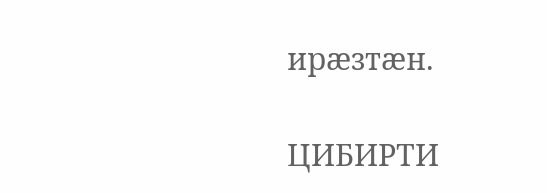ирæзтæн.

ЦИБИРТИ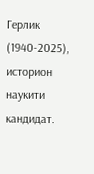Герлик (1940-2025), историон наукити кандидат.